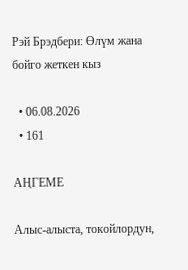Рэй Брэдбери: Өлүм жана бойго жеткен кыз

  • 06.08.2026
  • 161

АҢГЕМЕ

Алыс-алыста, токойлордун,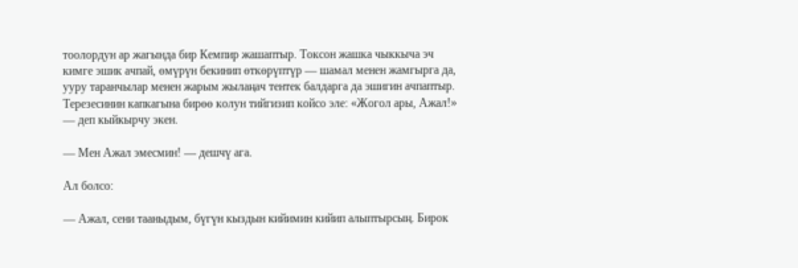тоолордун ар жагында бир Кемпир жашаптыр. Токсон жашка чыккыча эч кимге эшик ачпай, өмүрүн бекинип өткөрүптүр — шамал менен жамгырга да, ууру таранчылар менен жарым жылаңач тентек балдарга да эшигин ачпаптыр. Терезесинин капкагына бирөө колун тийгизип койсо эле: «Жогол ары, Ажал!» — деп кыйкырчу экен.

— Мен Ажал эмесмин! — дешчү ага.

Ал болсо:

— Ажал, сени тааныдым, бүгүн кыздын кийимин кийип алыптырсың. Бирок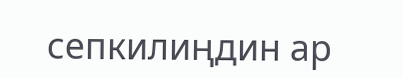сепкилиңдин ар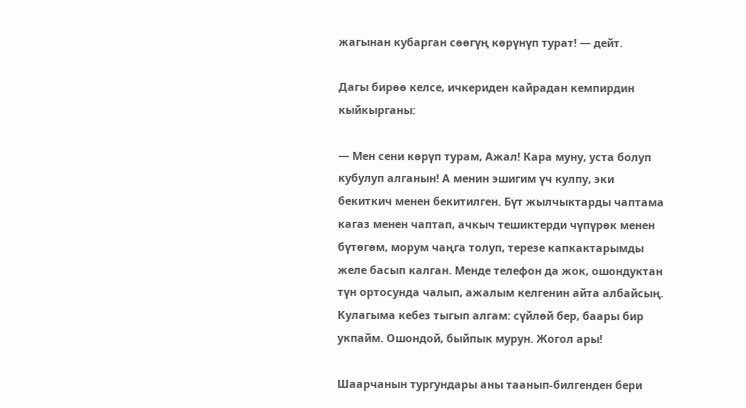жагынан кубарган сөөгүң көрүнүп турат! — дейт.

Дагы бирөө келсе, ичкериден кайрадан кемпирдин кыйкырганы:

— Мен сени көрүп турам, Ажал! Кара муну, уста болуп кубулуп алганын! А менин эшигим үч кулпу, эки бекиткич менен бекитилген. Бүт жылчыктарды чаптама кагаз менен чаптап, ачкыч тешиктерди чүпүрөк менен бүтөгөм, морум чаңга толуп, терезе капкактарымды желе басып калган. Менде телефон да жок, ошондуктан түн ортосунда чалып, ажалым келгенин айта албайсың. Кулагыма кебез тыгып алгам: сүйлөй бер, баары бир укпайм. Ошондой, быйпык мурун. Жогол ары!

Шаарчанын тургундары аны таанып-билгенден бери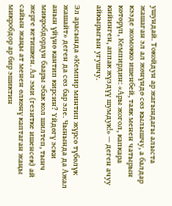ушундай. Токойдун ар жагындагы алыста жашаган эл ал жөнүндө сөз кылышчу, а балдар кээде жомокко ишенбей, таяк менен чатырын көтөрүп, Кемпирдин: «Ары жогол, капкара кийинген, аппак жүздүү шумдук!» — деген ачуу айкырыгын угушчу.

Эл арасында «Кемпир минтип жүрсө түбөлүк жашайт» деген да сөз бар эле. Чынында да Ажал анын үйүнө кантип кирсин? Үйдөгү эски микробдордун баары эбак кол шилтеп, тынч жерге кетишкен. Ал эми (гезитке ишенсек) ай сайын жаңы ат менен өлкөнү каптаган жаңы микробдор ар бир эшиктин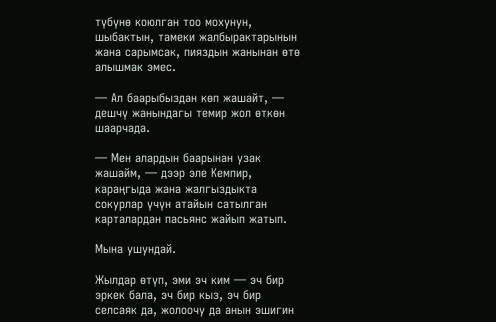түбүнө коюлган тоо мохунун, шыбактын, тамеки жалбырактарынын жана сарымсак, пияздын жанынан өтө алышмак эмес.

— Ал баарыбыздан көп жашайт, — дешчү жанындагы темир жол өткөн шаарчада.

— Мен алардын баарынан узак жашайм, — дээр эле Кемпир, караңгыда жана жалгыздыкта сокурлар үчүн атайын сатылган карталардан пасьянс жайып жатып.

Мына ушундай.

Жылдар өтүп, эми эч ким — эч бир эркек бала, эч бир кыз, эч бир селсаяк да, жолоочу да анын эшигин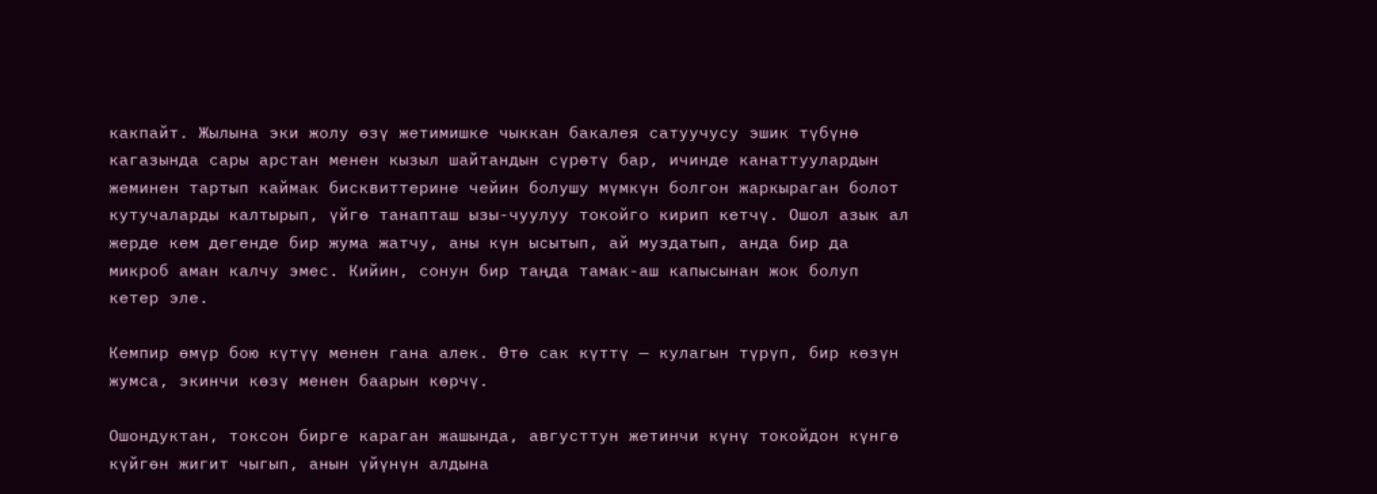какпайт. Жылына эки жолу өзү жетимишке чыккан бакалея сатуучусу эшик түбүнө кагазында сары арстан менен кызыл шайтандын сүрөтү бар, ичинде канаттуулардын жеминен тартып каймак бисквиттерине чейин болушу мүмкүн болгон жаркыраган болот кутучаларды калтырып, үйгө танапташ ызы-чуулуу токойго кирип кетчү. Ошол азык ал жерде кем дегенде бир жума жатчу, аны күн ысытып, ай муздатып, анда бир да микроб аман калчу эмес. Кийин, сонун бир таңда тамак-аш капысынан жок болуп кетер эле.

Кемпир өмүр бою күтүү менен гана алек. Өтө сак күттү — кулагын түрүп, бир көзүн жумса, экинчи көзү менен баарын көрчү.

Ошондуктан, токсон бирге караган жашында, августтун жетинчи күнү токойдон күнгө күйгөн жигит чыгып, анын үйүнүн алдына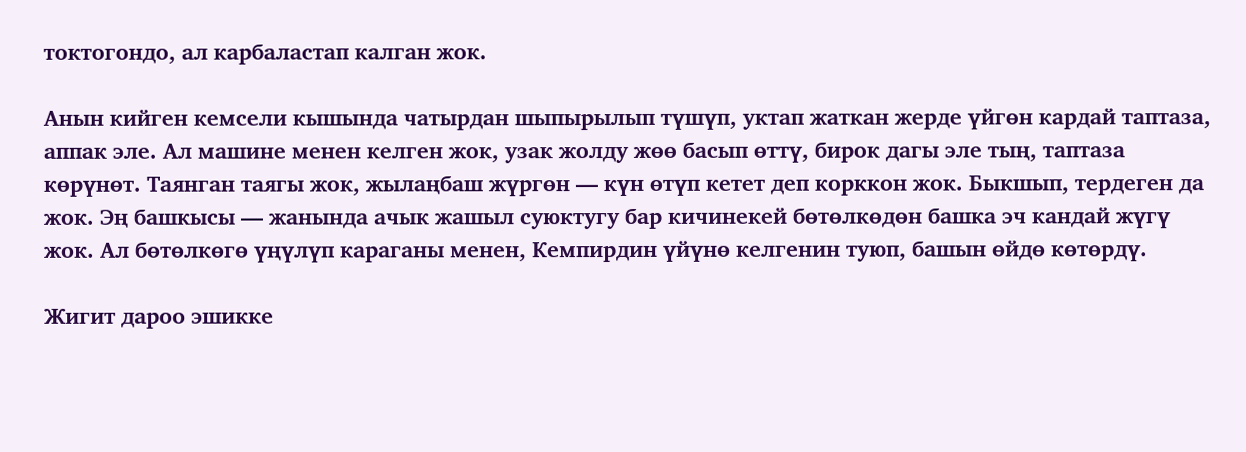токтогондо, ал карбаластап калган жок.

Анын кийген кемсели кышында чатырдан шыпырылып түшүп, уктап жаткан жерде үйгөн кардай таптаза, аппак эле. Ал машине менен келген жок, узак жолду жөө басып өттү, бирок дагы эле тың, таптаза көрүнөт. Таянган таягы жок, жылаңбаш жүргөн — күн өтүп кетет деп корккон жок. Быкшып, тердеген да жок. Эң башкысы — жанында ачык жашыл суюктугу бар кичинекей бөтөлкөдөн башка эч кандай жүгү жок. Ал бөтөлкөгө үңүлүп караганы менен, Кемпирдин үйүнө келгенин туюп, башын өйдө көтөрдү.

Жигит дароо эшикке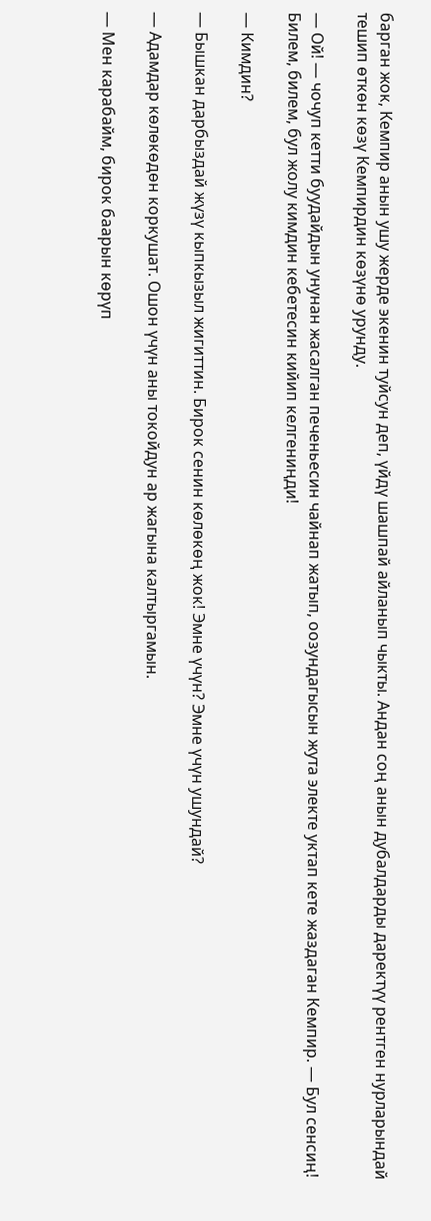барган жок, Кемпир анын ушу жерде экенин туйсун деп, үйдү шашпай айланып чыкты. Андан соң анын дубалдарды даректүү рентген нурларындай тешип өткөн көзү Кемпирдин көзүнө урунду.

— Ой! — чочуп кетти буудайдын унунан жасалган печеньесин чайнап жатып, оозундагысын жута электе уктап кете жаздаган Кемпир. — Бул сенсиң! Билем, билем, бул жолу кимдин кебетесин кийип келгениңди!

— Кимдин?

— Бышкан дарбыздай жүзү кыпкызыл жигиттин. Бирок сенин көлөкөң жок! Эмне үчүн? Эмне үчүн ушундай?

— Адамдар көлөкөдөн коркушат. Ошон үчүн аны токойдун ар жагына калтыргамын.

— Мен карабайм, бирок баарын көрүп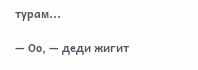турам...

— Оо, — деди жигит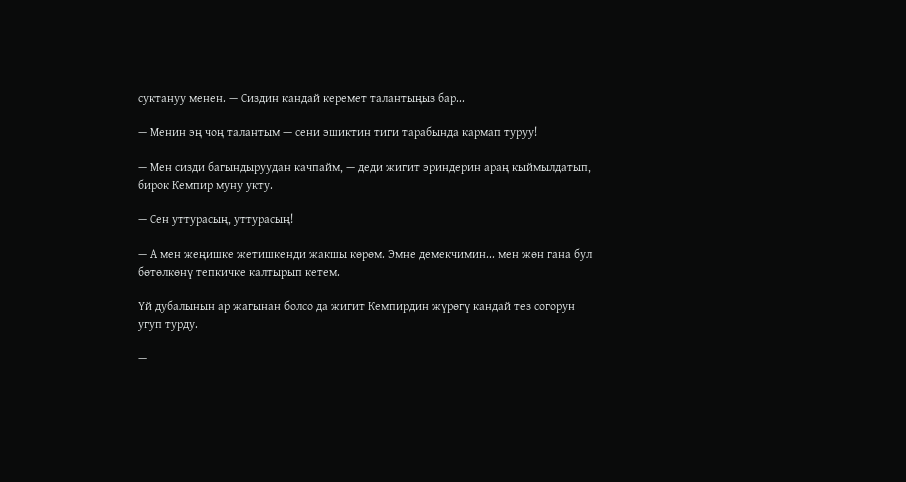суктануу менен. — Сиздин кандай керемет талантыңыз бар...

— Менин эң чоң талантым — сени эшиктин тиги тарабында кармап туруу!

— Мен сизди багындыруудан качпайм, — деди жигит эриндерин араң кыймылдатып, бирок Кемпир муну укту.

— Сен уттурасың, уттурасың!

— А мен жеңишке жетишкенди жакшы көрөм. Эмне демекчимин... мен жөн гана бул бөтөлкөнү тепкичке калтырып кетем.

Үй дубалынын ар жагынан болсо да жигит Кемпирдин жүрөгү кандай тез согорун угуп турду.

—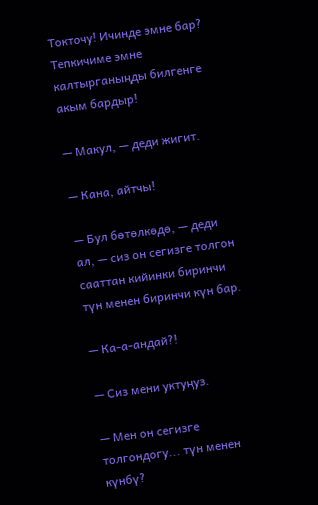Токточу! Ичинде эмне бар? Тепкичиме эмне калтырганыңды билгенге акым бардыр!

— Макул, — деди жигит.

— Кана, айтчы!

— Бул бөтөлкөдө, — деди ал, — сиз он сегизге толгон сааттан кийинки биринчи түн менен биринчи күн бар.

— Ка-а-андай?!

— Сиз мени уктуңуз.

— Мен он сегизге толгондогу... түн менен күнбү?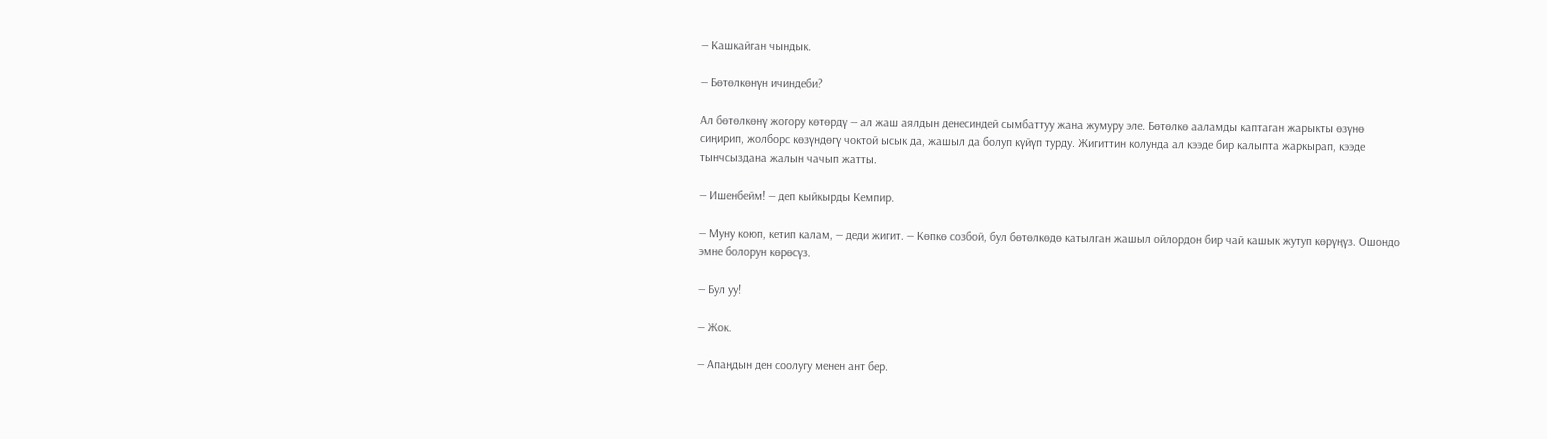— Кашкайган чындык.

— Бөтөлкөнүн ичиндеби?

Ал бөтөлкөнү жогору көтөрдү — ал жаш аялдын денесиндей сымбаттуу жана жумуру эле. Бөтөлкө ааламды каптаган жарыкты өзүнө сиңирип, жолборс көзүндөгү чоктой ысык да, жашыл да болуп күйүп турду. Жигиттин колунда ал кээде бир калыпта жаркырап, кээде тынчсыздана жалын чачып жатты.

— Ишенбейм! — деп кыйкырды Кемпир.

— Муну коюп, кетип калам, — деди жигит. — Көпкө созбой, бул бөтөлкөдө катылган жашыл ойлордон бир чай кашык жутуп көрүңүз. Ошондо эмне болорун көрөсүз.

— Бул уу!

— Жок.

— Апаңдын ден соолугу менен ант бер.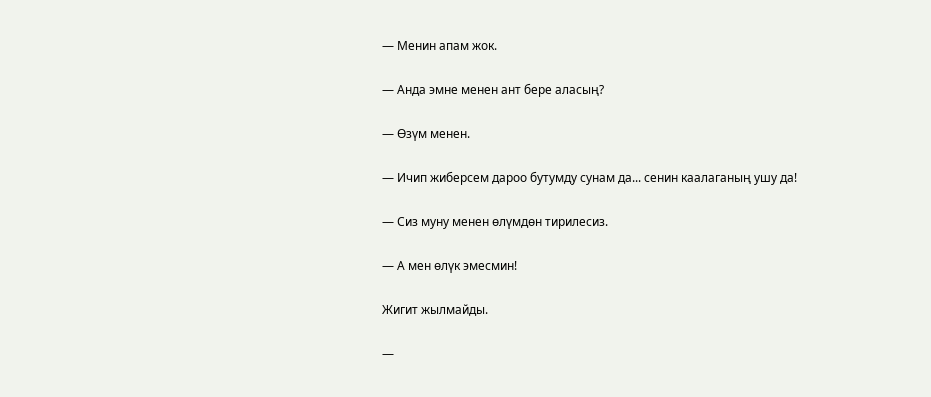— Менин апам жок.

— Анда эмне менен ант бере аласың?

— Өзүм менен.

— Ичип жиберсем дароо бутумду сунам да... сенин каалаганың ушу да!

— Сиз муну менен өлүмдөн тирилесиз.

— А мен өлүк эмесмин!

Жигит жылмайды.

—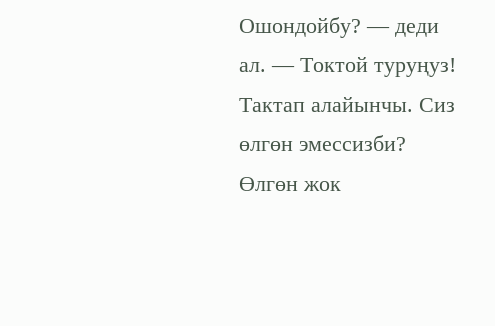Ошондойбу? — деди ал. — Токтой туруңуз! Тактап алайынчы. Сиз өлгөн эмессизби? Өлгөн жок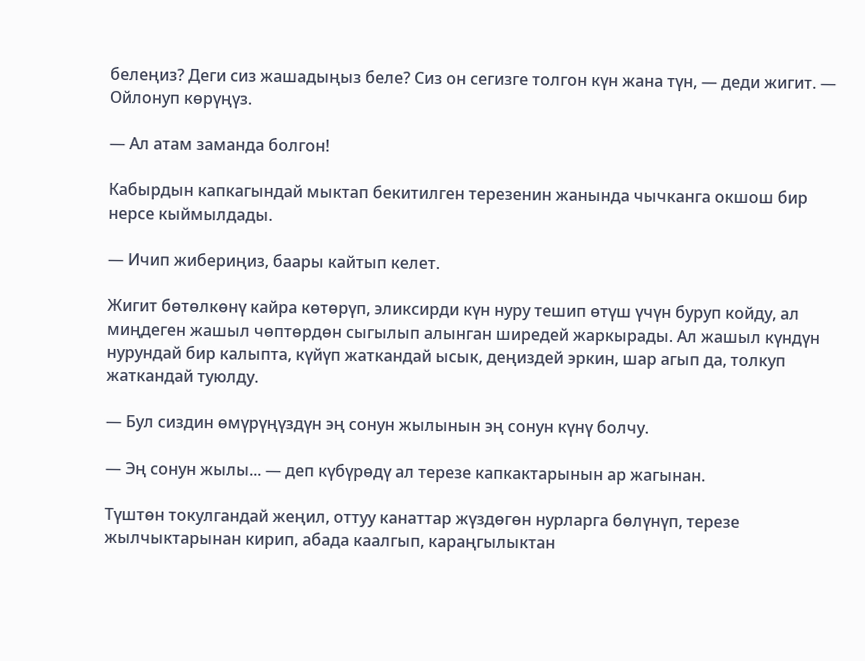белеңиз? Деги сиз жашадыңыз беле? Сиз он сегизге толгон күн жана түн, — деди жигит. — Ойлонуп көрүңүз.

— Ал атам заманда болгон!

Кабырдын капкагындай мыктап бекитилген терезенин жанында чычканга окшош бир нерсе кыймылдады.

— Ичип жибериңиз, баары кайтып келет.

Жигит бөтөлкөнү кайра көтөрүп, эликсирди күн нуру тешип өтүш үчүн буруп койду, ал миңдеген жашыл чөптөрдөн сыгылып алынган ширедей жаркырады. Ал жашыл күндүн нурундай бир калыпта, күйүп жаткандай ысык, деңиздей эркин, шар агып да, толкуп жаткандай туюлду.

— Бул сиздин өмүрүңүздүн эң сонун жылынын эң сонун күнү болчу.

— Эң сонун жылы... — деп күбүрөдү ал терезе капкактарынын ар жагынан.

Түштөн токулгандай жеңил, оттуу канаттар жүздөгөн нурларга бөлүнүп, терезе жылчыктарынан кирип, абада каалгып, караңгылыктан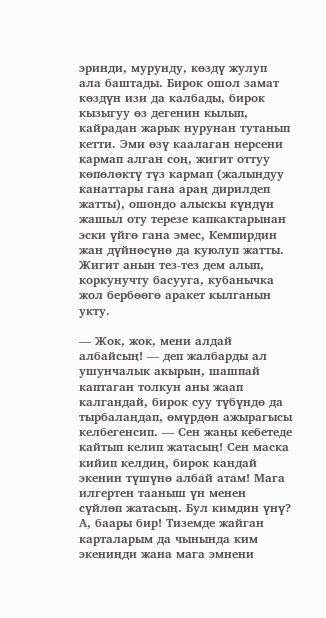эринди, мурунду, көздү жулуп ала баштады. Бирок ошол замат көздүн изи да калбады, бирок кызыгуу өз дегенин кылып, кайрадан жарык нурунан тутанып кетти. Эми өзү каалаган нерсени кармап алган соң, жигит оттуу көпөлөктү түз кармап (жалындуу канаттары гана араң дирилдеп жатты), ошондо алыскы күндүн жашыл оту терезе капкактарынан эски үйгө гана эмес, Кемпирдин жан дүйнөсүнө да куюлуп жатты. Жигит анын тез-тез дем алып, коркунучту басууга, кубанычка жол бербөөгө аракет кылганын укту.

— Жок, жок, мени алдай албайсың! — деп жалбарды ал ушунчалык акырын, шашпай каптаган толкун аны жаап калгандай, бирок суу түбүндө да тырбалаңдап, өмүрдөн ажырагысы келбегенсип. — Сен жаңы кебетеде кайтып келип жатасың! Сен маска кийип келдиң, бирок кандай экенин түшүнө албай атам! Мага илгертен тааныш үн менен сүйлөп жатасың. Бул кимдин үнү? А, баары бир! Тиземде жайган карталарым да чынында ким экениңди жана мага эмнени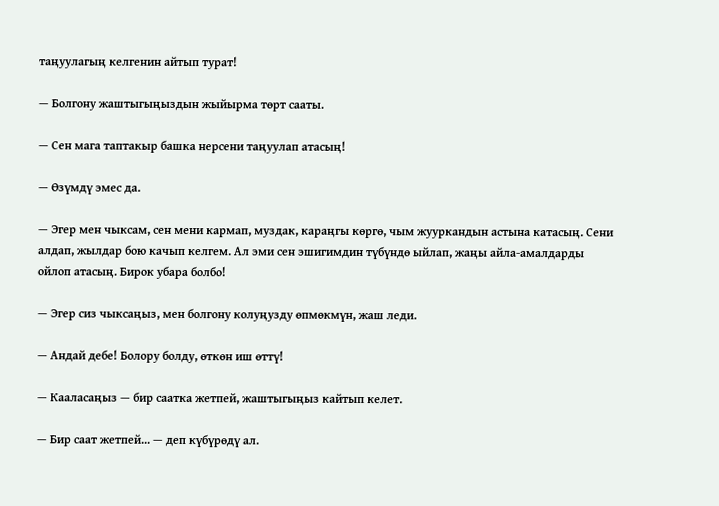таңуулагың келгенин айтып турат!

— Болгону жаштыгыңыздын жыйырма төрт сааты.

— Сен мага таптакыр башка нерсени таңуулап атасың!

— Өзүмдү эмес да.

— Эгер мен чыксам, сен мени кармап, муздак, караңгы көргө, чым жууркандын астына катасың. Сени алдап, жылдар бою качып келгем. Ал эми сен эшигимдин түбүндө ыйлап, жаңы айла-амалдарды ойлоп атасың. Бирок убара болбо!

— Эгер сиз чыксаңыз, мен болгону колуңузду өпмөкмүн, жаш леди.

— Андай дебе! Болору болду, өткөн иш өттү!

— Кааласаңыз — бир саатка жетпей, жаштыгыңыз кайтып келет.

— Бир саат жетпей... — деп күбүрөдү ал.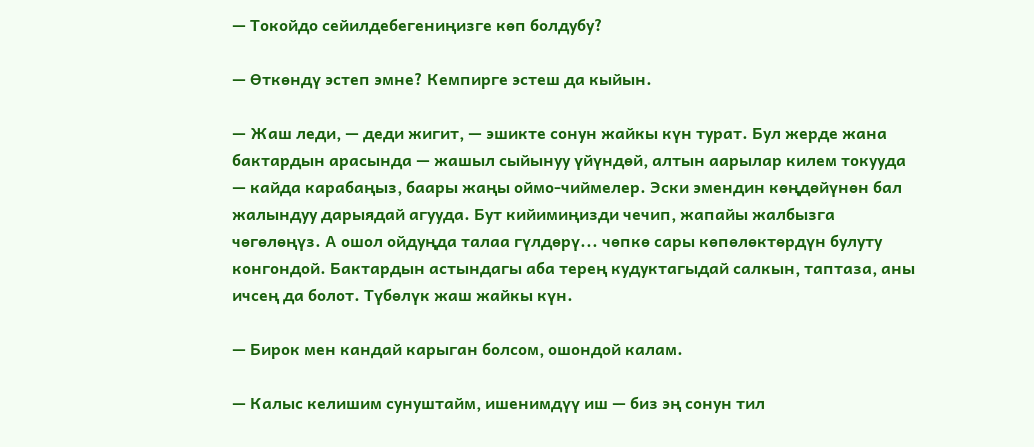— Токойдо сейилдебегениңизге көп болдубу?

— Өткөндү эстеп эмне? Кемпирге эстеш да кыйын.

— Жаш леди, — деди жигит, — эшикте сонун жайкы күн турат. Бул жерде жана бактардын арасында — жашыл сыйынуу үйүндөй, алтын аарылар килем токууда — кайда карабаңыз, баары жаңы оймо-чиймелер. Эски эмендин көңдөйүнөн бал жалындуу дарыядай агууда. Бут кийимиңизди чечип, жапайы жалбызга чөгөлөңүз. А ошол ойдуңда талаа гүлдөрү... чөпкө сары көпөлөктөрдүн булуту конгондой. Бактардын астындагы аба терең кудуктагыдай салкын, таптаза, аны ичсең да болот. Түбөлүк жаш жайкы күн.

— Бирок мен кандай карыган болсом, ошондой калам.

— Калыс келишим сунуштайм, ишенимдүү иш — биз эң сонун тил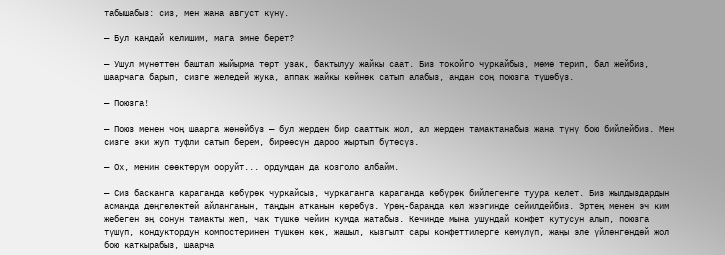табышабыз: сиз, мен жана август күнү.

— Бул кандай келишим, мага эмне берет?

— Ушул мүнөттөн баштап жыйырма төрт узак, бактылуу жайкы саат. Биз токойго чуркайбыз, мөмө терип, бал жейбиз, шаарчага барып, сизге желедей жука, аппак жайкы көйнөк сатып алабыз, андан соң поюзга түшөбүз.

— Поюзга!

— Поюз менен чоң шаарга жөнөйбүз — бул жерден бир сааттык жол, ал жерден тамактанабыз жана түнү бою бийлейбиз. Мен сизге эки жуп туфли сатып берем, бирөөсүн дароо жыртып бүтөсүз.

— Ох, менин сөөктөрүм ооруйт... ордумдан да козголо албайм.

— Сиз басканга караганда көбүрөк чуркайсыз, чуркаганга караганда көбүрөк бийлегенге туура келет. Биз жылдыздардын асманда дөңгөлөктөй айланганын, таңдын атканын көрөбүз. Үрөң-бараңда көл жээгинде сейилдейбиз. Эртең менен эч ким жебеген эң сонун тамакты жеп, чак түшкө чейин кумда жатабыз. Кечинде мына ушундай конфет кутусун алып, поюзга түшүп, кондуктордун компостеринен түшкөн көк, жашыл, кызгылт сары конфеттилерге көмүлүп, жаңы эле үйлөнгөндөй жол бою каткырабыз, шаарча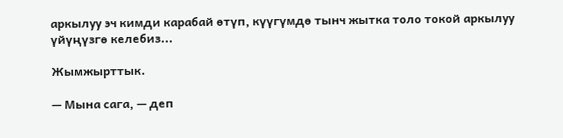аркылуу эч кимди карабай өтүп, күүгүмдө тынч жытка толо токой аркылуу үйүңүзгө келебиз...

Жымжырттык.

— Мына сага, — деп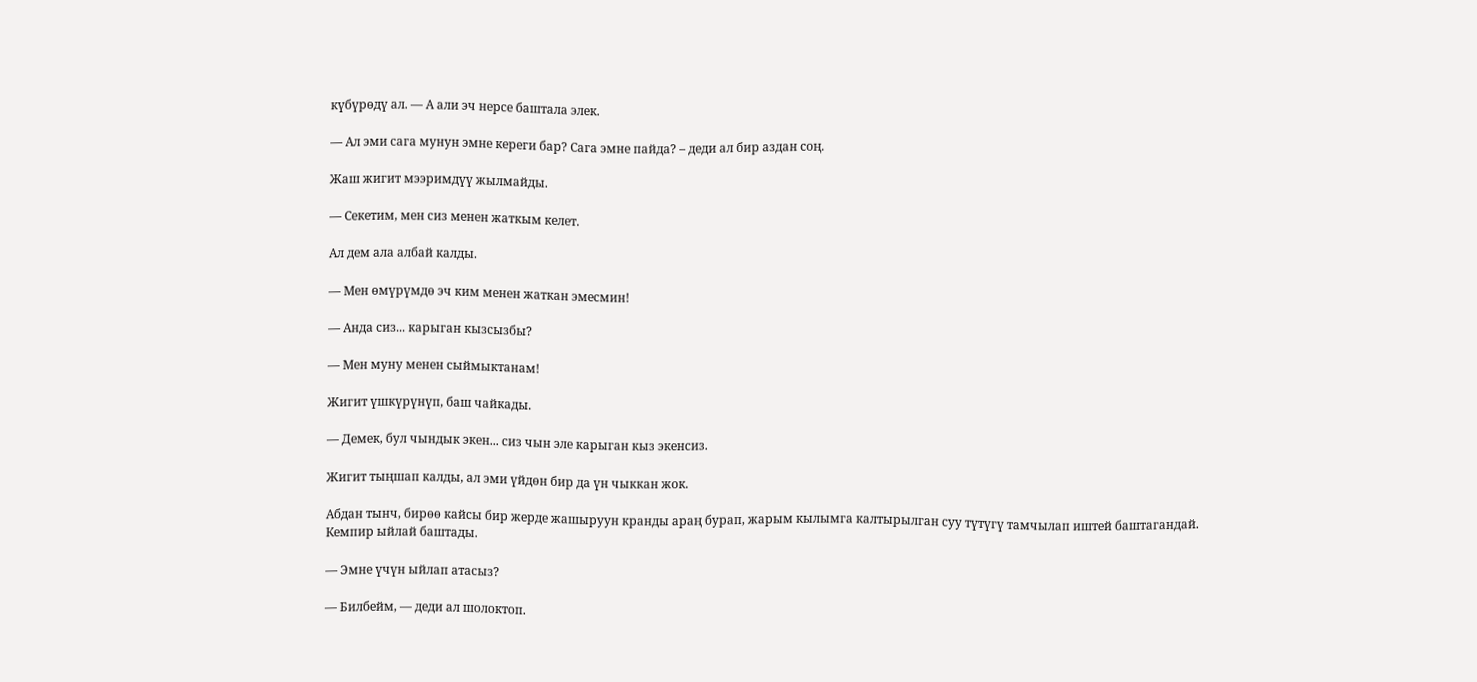күбүрөдү ал. — А али эч нерсе баштала элек.

— Ал эми сага мунун эмне кереги бар? Сага эмне пайда? – деди ал бир аздан соң.

Жаш жигит мээримдүү жылмайды.

— Секетим, мен сиз менен жаткым келет.

Ал дем ала албай калды.

— Мен өмүрүмдө эч ким менен жаткан эмесмин!

— Анда сиз... карыган кызсызбы?

— Мен муну менен сыймыктанам!

Жигит үшкүрүнүп, баш чайкады.

— Демек, бул чындык экен... сиз чын эле карыган кыз экенсиз.

Жигит тыңшап калды, ал эми үйдөн бир да үн чыккан жок.

Абдан тынч, бирөө кайсы бир жерде жашыруун кранды араң бурап, жарым кылымга калтырылган суу түтүгү тамчылап иштей баштагандай. Кемпир ыйлай баштады.

— Эмне үчүн ыйлап атасыз?

— Билбейм, — деди ал шолоктоп.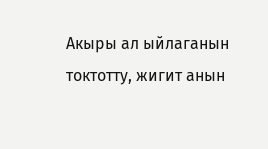Акыры ал ыйлаганын токтотту, жигит анын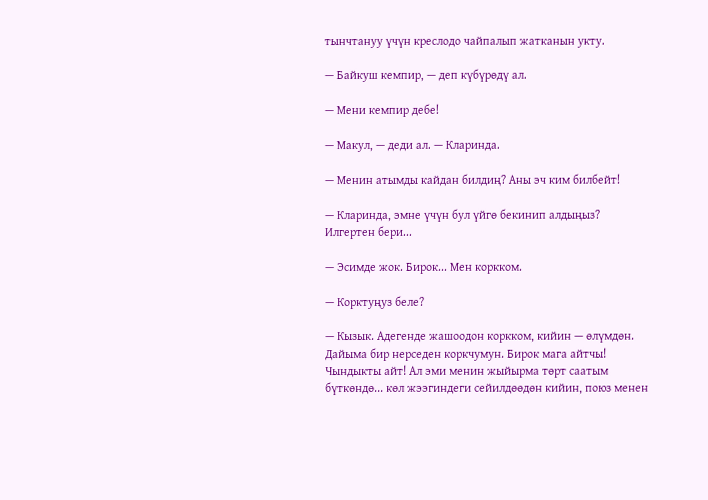тынчтануу үчүн креслодо чайпалып жатканын укту.

— Байкуш кемпир, — деп күбүрөдү ал.

— Мени кемпир дебе!

— Макул, — деди ал. — Кларинда.

— Менин атымды кайдан билдиң? Аны эч ким билбейт!

— Кларинда, эмне үчүн бул үйгө бекинип алдыңыз? Илгертен бери...

— Эсимде жок. Бирок... Мен коркком.

— Корктуңуз беле?

— Кызык. Адегенде жашоодон коркком, кийин — өлүмдөн. Дайыма бир нерседен коркчумун. Бирок мага айтчы! Чындыкты айт! Ал эми менин жыйырма төрт саатым бүткөндө... көл жээгиндеги сейилдөөдөн кийин, поюз менен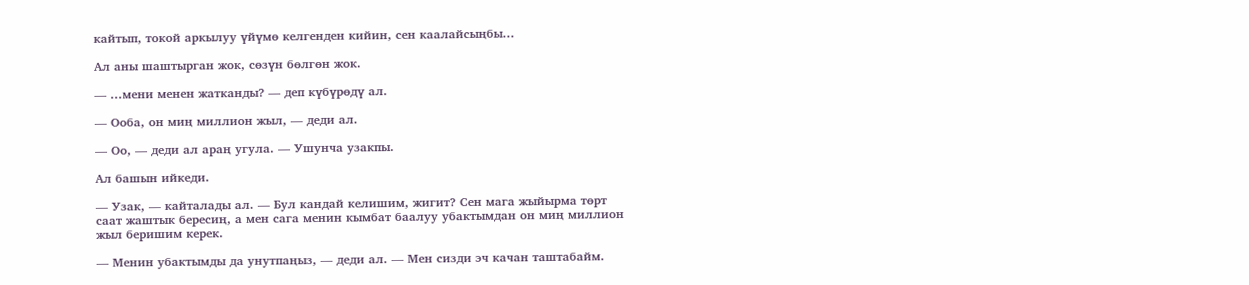кайтып, токой аркылуу үйүмө келгенден кийин, сен каалайсыңбы...

Ал аны шаштырган жок, сөзүн бөлгөн жок.

— ...мени менен жатканды? — деп күбүрөдү ал.

— Ооба, он миң миллион жыл, — деди ал.

— Оо, — деди ал араң угула. — Ушунча узакпы.

Ал башын ийкеди.

— Узак, — кайталады ал. — Бул кандай келишим, жигит? Сен мага жыйырма төрт саат жаштык бересиң, а мен сага менин кымбат баалуу убактымдан он миң миллион жыл беришим керек.

— Менин убактымды да унутпаңыз, — деди ал. — Мен сизди эч качан таштабайм.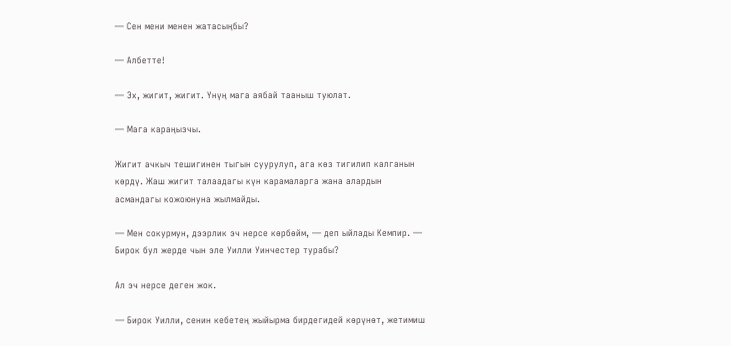— Сен мени менен жатасыңбы?

— Албетте!

— Эх, жигит, жигит. Үнүң мага аябай тааныш туюлат.

— Мага караңызчы.

Жигит ачкыч тешигинен тыгын суурулуп, ага көз тигилип калганын көрдү. Жаш жигит талаадагы күн карамаларга жана алардын асмандагы кожоюнуна жылмайды.

— Мен сокурмун, дээрлик эч нерсе көрбөйм, — деп ыйлады Кемпир. — Бирок бул жерде чын эле Уилли Уинчестер турабы?

Ал эч нерсе деген жок.

— Бирок Уилли, сенин кебетең жыйырма бирдегидей көрүнөт, жетимиш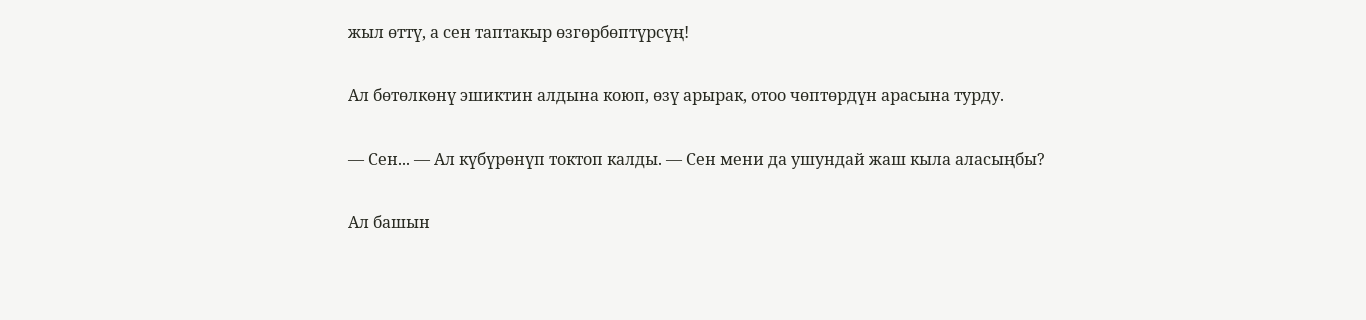жыл өттү, а сен таптакыр өзгөрбөптүрсүң!

Ал бөтөлкөнү эшиктин алдына коюп, өзү арырак, отоо чөптөрдүн арасына турду.

— Сен... — Ал күбүрөнүп токтоп калды. — Сен мени да ушундай жаш кыла аласыңбы?

Ал башын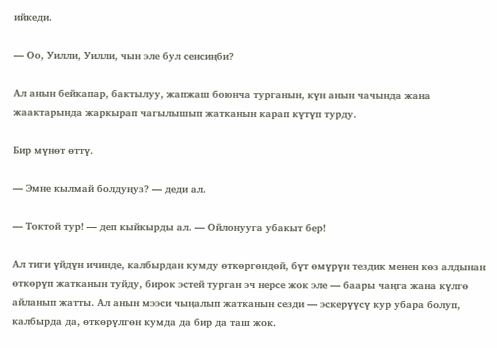ийкеди.

— Оо, Уилли, Уилли, чын эле бул сенсиңби?

Ал анын бейкапар, бактылуу, жапжаш боюнча турганын, күн анын чачында жана жаактарында жаркырап чагылышып жатканын карап күтүп турду.

Бир мүнөт өттү.

— Эмне кылмай болдуңуз? — деди ал.

— Токтой тур! — деп кыйкырды ал. — Ойлонууга убакыт бер!

Ал тиги үйдүн ичинде, калбырдан кумду өткөргөндөй, бүт өмүрүн тездик менен көз алдынан өткөрүп жатканын туйду, бирок эстей турган эч нерсе жок эле — баары чаңга жана күлгө айланып жатты. Ал анын мээси чыңалып жатканын сезди — эскерүүсү кур убара болуп, калбырда да, өткөрүлгөн кумда да бир да таш жок.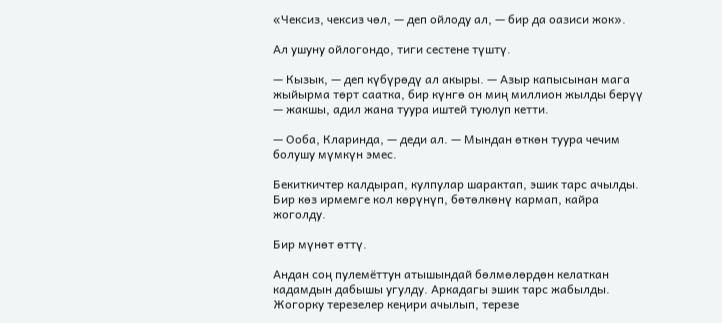«Чексиз, чексиз чөл, — деп ойлоду ал, — бир да оазиси жок».

Ал ушуну ойлогондо, тиги сестене түштү.

— Кызык, — деп күбүрөдү ал акыры. — Азыр капысынан мага жыйырма төрт саатка, бир күнгө он миң миллион жылды берүү — жакшы, адил жана туура иштей туюлуп кетти.

— Ооба, Кларинда, — деди ал. — Мындан өткөн туура чечим болушу мүмкүн эмес.

Бекиткичтер калдырап, кулпулар шарактап, эшик тарс ачылды. Бир көз ирмемге кол көрүнүп, бөтөлкөнү кармап, кайра жоголду.

Бир мүнөт өттү.

Андан соң пулемёттун атышындай бөлмөлөрдөн келаткан кадамдын дабышы угулду. Аркадагы эшик тарс жабылды. Жогорку терезелер кеңири ачылып, терезе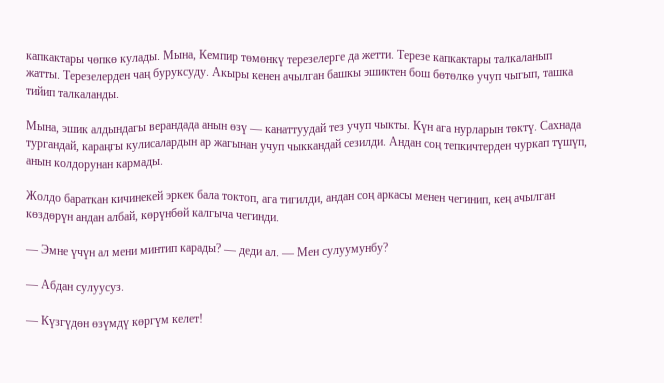капкактары чөпкө кулады. Мына, Кемпир төмөнкү терезелерге да жетти. Терезе капкактары талкаланып жатты. Терезелерден чаң буруксуду. Акыры кенен ачылган башкы эшиктен бош бөтөлкө учуп чыгып, ташка тийип талкаланды.

Мына, эшик алдындагы верандада анын өзү — канаттуудай тез учуп чыкты. Күн ага нурларын төктү. Сахнада тургандай, караңгы кулисалардын ар жагынан учуп чыккандай сезилди. Андан соң тепкичтерден чуркап түшүп, анын колдорунан кармады.

Жолдо бараткан кичинекей эркек бала токтоп, ага тигилди, андан соң аркасы менен чегинип, кең ачылган көздөрүн андан албай, көрүнбөй калгыча чегинди.

— Эмне үчүн ал мени минтип карады? — деди ал. — Мен сулуумунбу?

— Абдан сулуусуз.

— Күзгүдөн өзүмдү көргүм келет!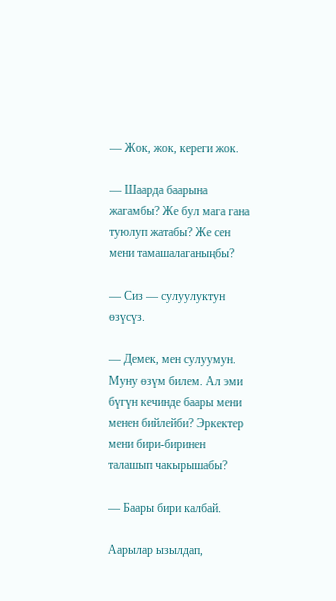— Жок, жок, кереги жок.

— Шаарда баарына жагамбы? Же бул мага гана туюлуп жатабы? Же сен мени тамашалаганыңбы?

— Сиз — сулуулуктун өзүсүз.

— Демек, мен сулуумун. Муну өзүм билем. Ал эми бүгүн кечинде баары мени менен бийлейби? Эркектер мени бири-биринен талашып чакырышабы?

— Баары бири калбай.

Аарылар ызылдап,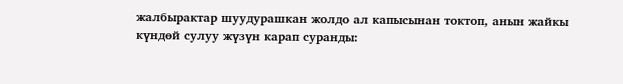жалбырактар шуудурашкан жолдо ал капысынан токтоп, анын жайкы күндөй сулуу жүзүн карап суранды: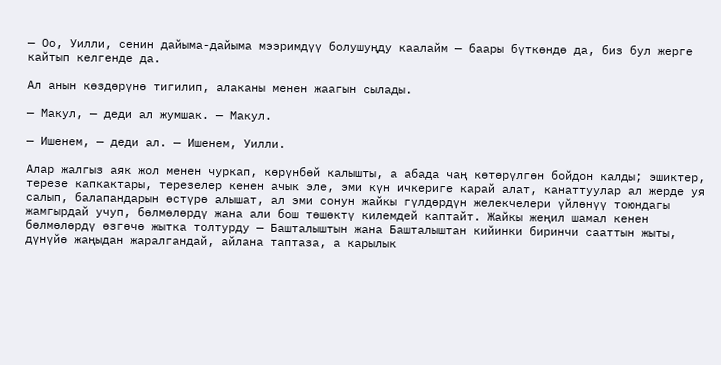— Оо, Уилли, сенин дайыма-дайыма мээримдүү болушуңду каалайм — баары бүткөндө да, биз бул жерге кайтып келгенде да.

Ал анын көздөрүнө тигилип, алаканы менен жаагын сылады.

— Макул, — деди ал жумшак. — Макул.

— Ишенем, — деди ал. — Ишенем, Уилли.

Алар жалгыз аяк жол менен чуркап, көрүнбөй калышты, а абада чаң көтөрүлгөн бойдон калды; эшиктер, терезе капкактары, терезелер кенен ачык эле, эми күн ичкериге карай алат, канаттуулар ал жерде уя салып, балапандарын өстүрө алышат, ал эми сонун жайкы гүлдөрдүн желекчелери үйлөнүү тоюндагы жамгырдай учуп, бөлмөлөрдү жана али бош төшөктү килемдей каптайт. Жайкы жеңил шамал кенен бөлмөлөрдү өзгөчө жытка толтурду — Башталыштын жана Башталыштан кийинки биринчи сааттын жыты, дүнүйө жаңыдан жаралгандай, айлана таптаза, а карылык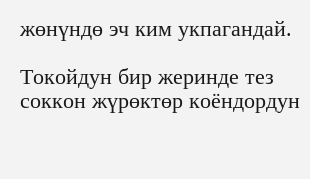жөнүндө эч ким укпагандай.

Токойдун бир жеринде тез соккон жүрөктөр коёндордун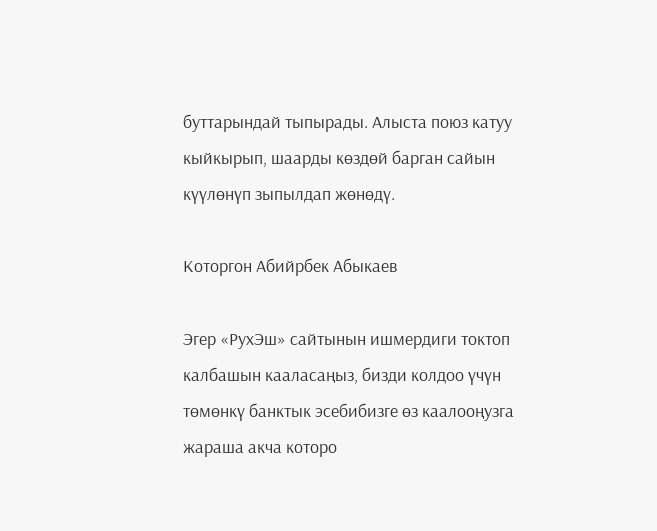буттарындай тыпырады. Алыста поюз катуу кыйкырып, шаарды көздөй барган сайын күүлөнүп зыпылдап жөнөдү.

Которгон Абийрбек Абыкаев

Эгер «РухЭш» сайтынын ишмердиги токтоп калбашын кааласаңыз, бизди колдоо үчүн төмөнкү банктык эсебибизге өз каалооңузга жараша акча которо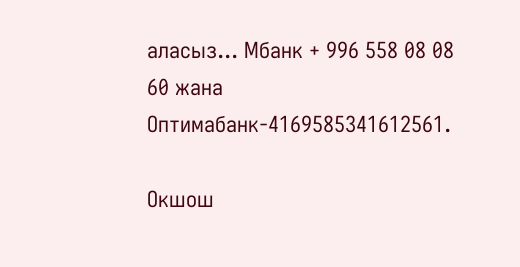аласыз... Мбанк + 996 558 08 08 60 жана Оптимабанк-4169585341612561.

Окшош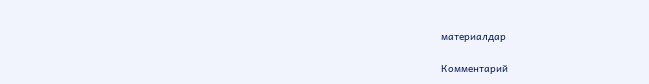материалдар

Комментарий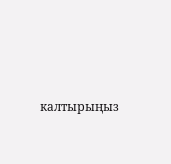калтырыңыз